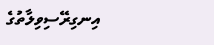އިނގިރޭސިވިލާތުގެ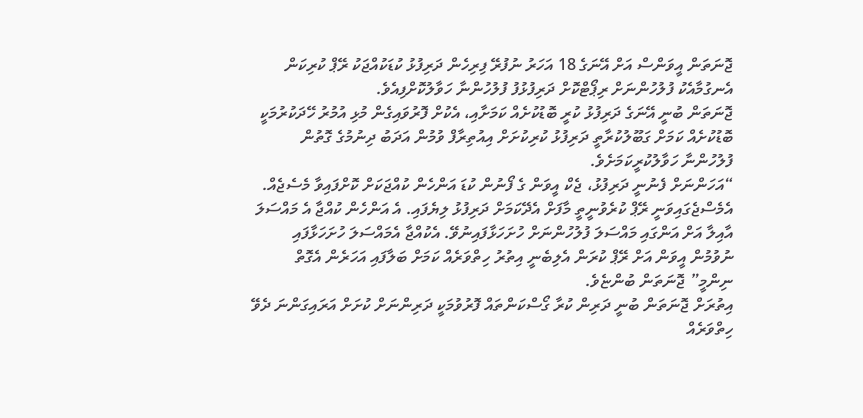ޖޮނަތަން އީވަންސް އަށް އޭނަގެ 18 އަހަރު ނުފުރޭ ފިރިހެން ދަރިފުޅު ކުޑަކުއްޖަކު ރޭޕް ކުރިކަން އެނގުމާއެކު ފުލުހުންނަށް ރިޕޯޓްކޮށް ދަރިފުޅުފު ފުލުހުންނާ ހަވާލުކޮށްފިއެވެ.
ޖޮނަތަން ބުނީ އޭނަގެ ދަރިފުޅު ކުރީ ބޮޑުކުށެއް ކަމަށާއި، އެކުށް ފޮރުވައިގެން މުޅި އުމުރު ހޭދަކުރުމަކީ ބޮޑުކުށެއް ކަމަށް ގަބޫލުކުރާތީ ދަރިފުޅު ކުރިކުށަށް އިއުތިރާފް ވުމުން އަދަބު ދިނުމުގެ ގޮތުން ފުލުހުންނާ ހަވާލުކުރީކަމަށެވެ.
“އަހަންނަށް ފެނުނީ ދަރިފުޅު، ޖެކް އީވަން ގެ ފޯނުން ކުޑަ އަންހެން ކުއްޖަކަށް ކޮށްފައިވާ މެސެޖެއް. އެމެސްޖެގައިވަނީ ރޭޕް ކުރެވުނީތީ މާފަށް އެދޭކަމަށް ދަރިފުޅު ލިޔެފައި. އެ އަންހެން ކުއްޖާ އެ މައްސަލަ އާއިލާ އަށް އަންގައި މައްސަލަ ފުލުހުންނަށް ހުށަހަޅާފައިނުވޭ. އެކުއްޖާ އެމައްސަލަ ހުށަހަޅާފައި ނުވުމުން އީވަން އަށް ރޭޕް ކުރަން އެލިބެނީ އިތުރު ހިތްވަރެއް ކަމަށް ބަލާފައި އަހަރެން އެގޮތް ނިންމީ” ޖޮނަތަން ބުންޏެވެ.
އިތުރަށް ޖޮނަތަން ބުނީ ދަރިން ކުރާ ގޯސްކަންތައް ފޮރުވުމަކީ ދަރިންނަށް ކުށަށް އަރައިގަންނަ ދެވޭ ހިތްވަރެއް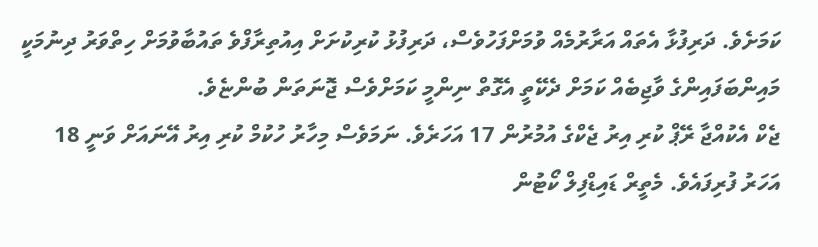ކަމަށެވެ. ދަރިފުޅާ އެތައް އަރާރުމެއް ވުމަށްފަހުވެސް، ދަރިފުޅު ކުރިކުށަށް އިއުތިރާފްވެ ތައުބާވުމަށް ހިތްވަރު ދިނުމަކީ މައިންބަފައިންގެ ވާޖިބެއް ކަމަށް ދެކޭތީ އެގޮތް ނިންމީ ކަމަށްވެސް ޖޮނަތަން ބުންޏެވެ.
ޖެކް އެކުއްޖާ ރޭޕް ކުރި އިރު ޖެކްގެ އުމުރުން 17 އަހަރެވެ. ނަމަވެސް މިހާރު ހުކުމް ކުރި އިރު އޭނައަށް ވަނީ 18 އަހަރު ފުރިފައެވެ. މެތީރް ޑައިޑްފިލް ކޯޓުން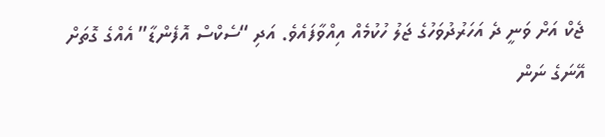ޖެކް އަށް ވަނީ ދެ އަހަރުދުވަހުގެ ޖަލު ހުކުމެއް އިއްވާފައެވެ. އަދި “ސެކްސް އޮފެންޑާ” އެއްގެ ގޮތަށް އޭނަގެ ނަން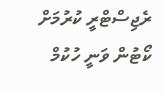ރެޖިސްޓްރީ ކުރުމަށް ކޯޓުން ވަނީ ހުކުމް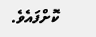ކޮށްފައެވެ.